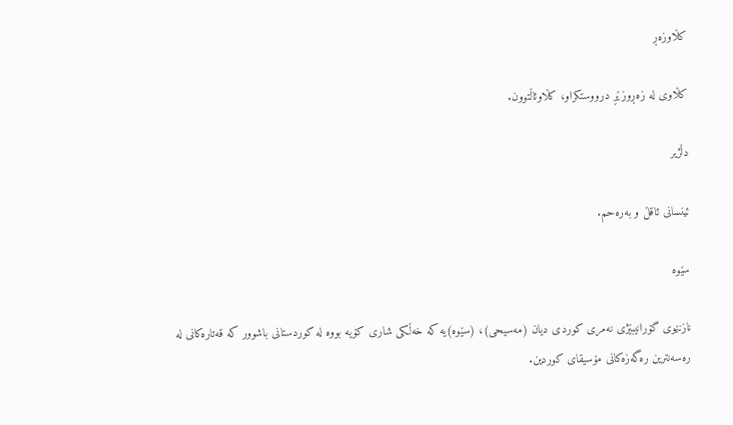کڵاوزەڕ

کڵاوی لە زەڕوزێڕ درووستکراو، کڵاوئاڵتوون.

دڵژیر

ئینسانی ئاقڵ و به‌ره‌حم.

سێوە

نازنێوی گۆرانیبێژی نەمری کوردی دیان (مەسیحی)، (سێوە)یە کە خەڵکی شاری کۆیە بووە لە کوردستانی باشوور کە قەتارەکانی لە رەسەنترین رەگەزەکانی مۆسیقای کوردین.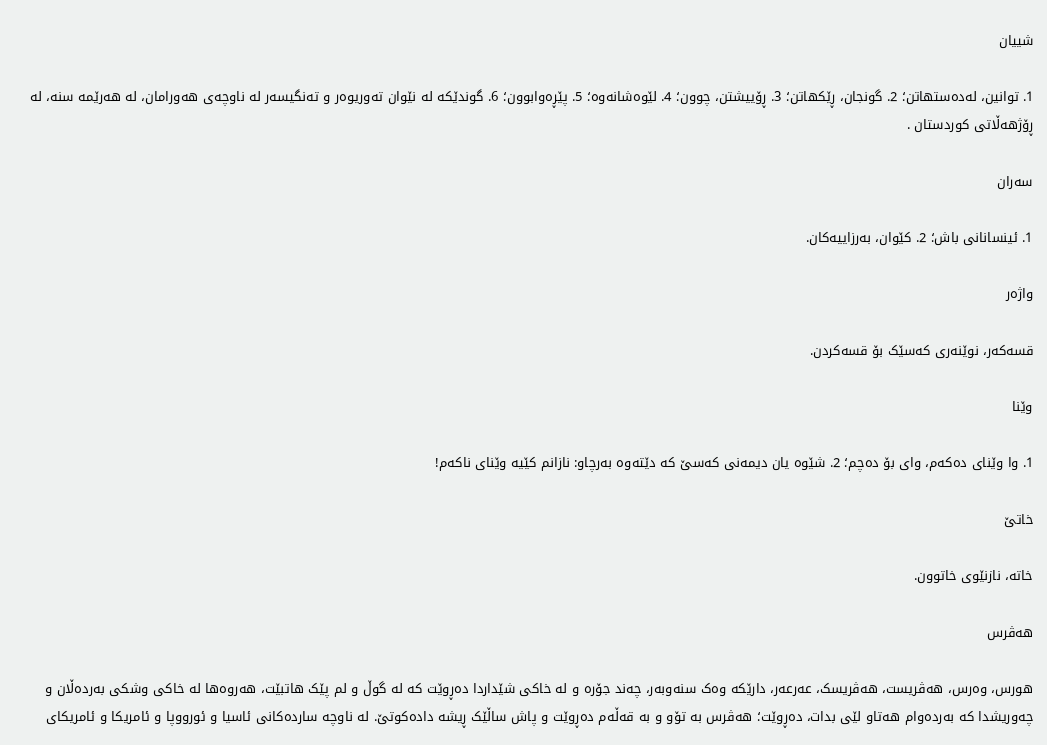شییان

1. توانین، لەدەستهاتن؛ 2. گونجان، ڕێکهاتن؛ 3. ڕۆییشتن، چوون؛ 4. لێوەشانەوە؛ 5. پێڕەوابوون؛ 6. گوندێکە لە نێوان تەوریوەر و تەنگیسەر لە ناوچەی هەورامان، لە هەرێمە سنە، لە ڕۆژهەڵاتی کوردستان .

سەران

1. ئینسانانی باش؛ 2. کێوان، بەرزاییەکان.

واژەر

قسەکەر، نوێنەری کەسێک بۆ قسەکردن.

وێنا

1. وا وێنای دەکەم، وای بۆ دەچم؛ 2. شێوە یان دیمەنی کەسێ کە دێتەوە بەرچاو: نازانم کێیە وێنای ناکەم!

خاتێ

خاته‌، نازنێوی خاتوون.

هەڤرس

هورس، وەرس، هەڤریست، هەڤریسک، عەرعەر، دارێکە وەک سنەوبەر، چەند جۆرە و لە خاکی شێداردا دەڕوێت کە لە گوڵ و لم پێک هاتبێت، هەروەها لە خاکی وشکی بەردەڵان و چەوریشدا کە بەردەوام هەتاو لێی بدات، دەڕوێت؛ هەڤرس بە تۆو و بە قەڵەم دەڕوێت و پاش ساڵێک ڕیشە دادەکوتێ. لە ناوچە ساردەکانی ئاسیا و ئورووپا و ئامریکا و ئامریکای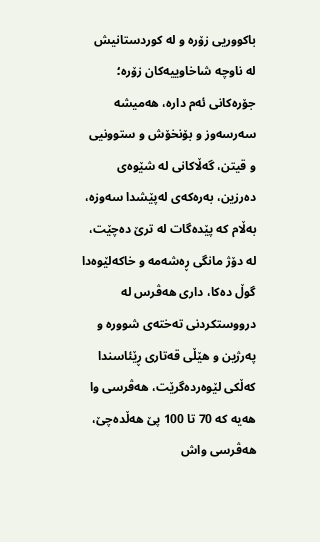باکووریی زۆرە و لە کوردستانیش لە ناوچە شاخاوییەکان زۆرە؛ جۆرەکانی ئەم دارە، هەمیشە سەرسەوز و بۆنخۆش و ستوونیی و قیتن، گەڵاکانی لە شێوەی دەرزین، بەرەکەی لەپێشدا سەوزە، بەڵام کە پێدەگات لە ترێ دەچێت، لە دۆژ مانگی ڕەشەمە و خاکەلێوەدا گوڵ دەکا، داری هەڤرس لە درووستکردنی تەختەی شوورە و پەرژین و هێڵی قەتاری ڕێئاسندا کەڵکی لێوەردەگرێت، هەڤرسی وا هەیە کە 70 تا 100 پێ هەڵدەچێ، هەڤرسی واش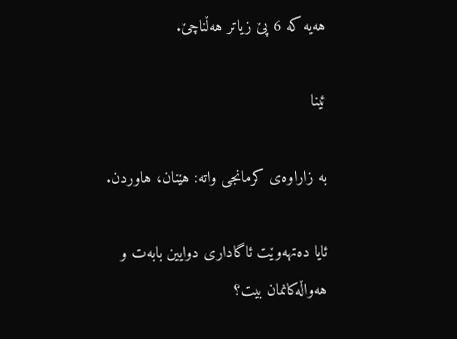هەیە کە 6 پێ زیاتر هەڵناچێ.

ئینا

بە زاراوەی کرمانجی واتە: هێنان، هاوردن.

ئایا دەتهەوێت ئاگاداری دوایین بابەت و هەواڵەکانمان بیت؟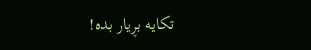تکایە بڕیار بدە!